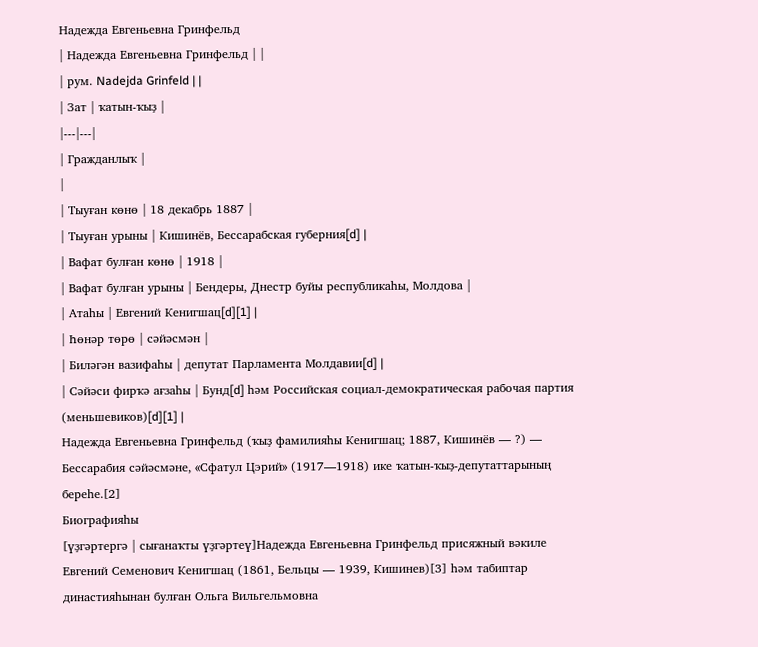Надежда Евгеньевна Гринфельд
| Надежда Евгеньевна Гринфельд | |
| рум. Nadejda Grinfeld | |
| Зат | ҡатын-ҡыҙ |
|---|---|
| Гражданлыҡ |
|
| Тыуған көнө | 18 декабрь 1887 |
| Тыуған урыны | Кишинёв, Бессарабская губерния[d] |
| Вафат булған көнө | 1918 |
| Вафат булған урыны | Бендеры, Днестр буйы республикаһы, Молдова |
| Атаһы | Евгений Кенигшац[d][1] |
| Һөнәр төрө | сәйәсмән |
| Биләгән вазифаһы | депутат Парламента Молдавии[d] |
| Сәйәси фирҡә ағзаһы | Бунд[d] һәм Российская социал-демократическая рабочая партия (меньшевиков)[d][1] |
Надежда Евгеньевна Гринфельд (ҡыҙ фамилияһы Кенигшац; 1887, Кишинёв — ?) — Бессарабия сәйәсмәне, «Сфатул Цэрий» (1917—1918) ике ҡатын-ҡыҙ-депутаттарының береһе.[2]
Биографияһы
[үҙгәртергә | сығанаҡты үҙгәртеү]Надежда Евгеньевна Гринфельд присяжный вәкиле Евгений Семенович Кенигшац (1861, Бельцы — 1939, Кишинев)[3] һәм табиптар династияһынан булған Ольга Вильгельмовна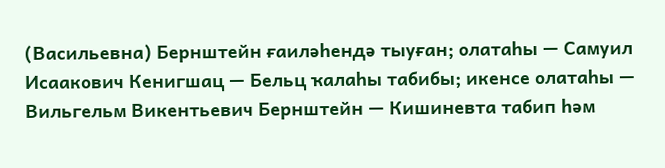(Васильевна) Бернштейн ғаиләһендә тыуған; олатаһы — Самуил Исаакович Кенигшац — Бельц ҡалаһы табибы; икенсе олатаһы — Вильгельм Викентьевич Бернштейн — Кишиневта табип һәм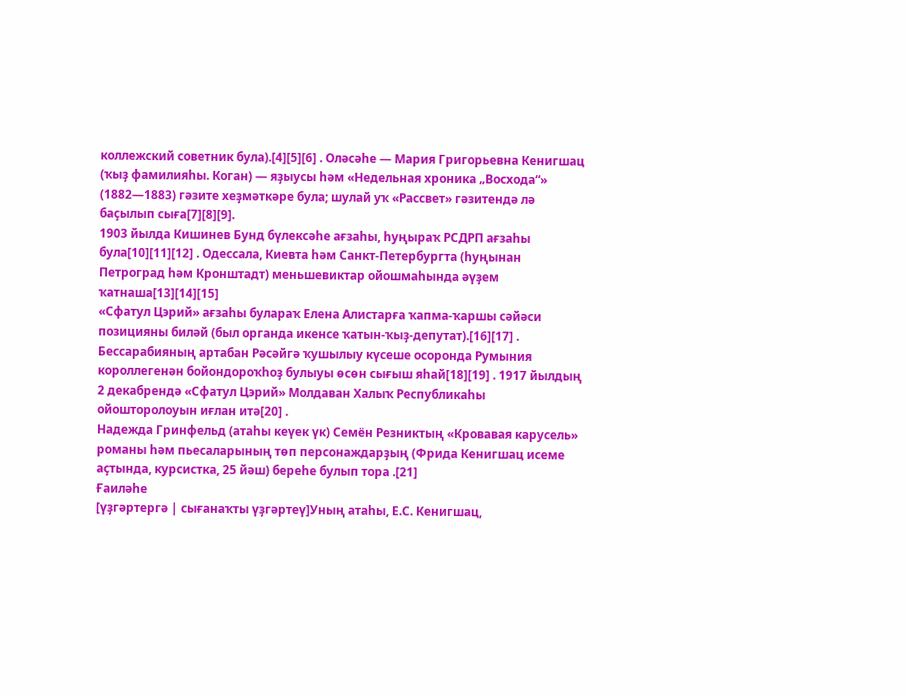коллежский советник була).[4][5][6] . Оләсәһе — Мария Григорьевна Кенигшац (ҡыҙ фамилияһы. Коган) — яҙыусы һәм «Недельная хроника „Восхода“» (1882—1883) гәзите хеҙмәткәре була; шулай уҡ «Рассвет» гәзитендә лә баҫылып сыға[7][8][9].
1903 йылда Кишинев Бунд бүлексәһе ағзаһы, һуңыраҡ РСДРП ағзаһы була[10][11][12] . Одессала, Киевта һәм Санкт-Петербургта (һуңынан Петроград һәм Кронштадт) меньшевиктар ойошмаһында әүҙем ҡатнаша[13][14][15]
«Сфатул Цэрий» ағзаһы булараҡ Елена Алистарға ҡапма-ҡаршы сәйәси позицияны биләй (был органда икенсе ҡатын-ҡыҙ-депутат).[16][17] . Бессарабияның артабан Рәсәйгә ҡушылыу күсеше осоронда Румыния короллегенән бойондороҡһоҙ булыуы өсөн сығыш яһай[18][19] . 1917 йылдың 2 декабрендә «Сфатул Цэрий» Молдаван Халыҡ Республикаһы ойошторолоуын иғлан итә[20] .
Надежда Гринфельд (атаһы кеүек үк) Семён Резниктың «Кровавая карусель» романы һәм пьесаларының төп персонаждарҙың (Фрида Кенигшац исеме аҫтында, курсистка, 25 йәш) береһе булып тора .[21]
Ғаиләһе
[үҙгәртергә | сығанаҡты үҙгәртеү]Уның атаһы, Е.С. Кенигшац,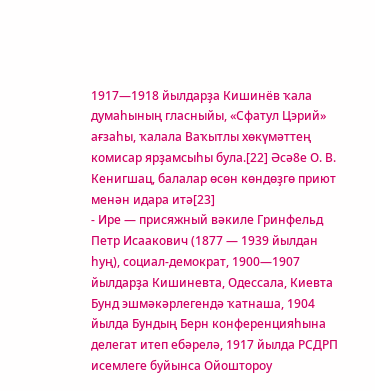1917—1918 йылдарҙа Кишинёв ҡала думаһының гласныйы, «Сфатул Цэрий» ағзаһы, ҡалала Ваҡытлы хөкүмәттең комисар ярҙамсыһы була.[22] Әсә8е О. В. Кенигшац, балалар өсөн көндөҙгө приют менән идара итә[23]
- Ире — присяжный вәкиле Гринфельд Петр Исаакович (1877 — 1939 йылдан һуң), социал-демократ, 1900—1907 йылдарҙа Кишиневта, Одессала, Киевта Бунд эшмәкәрлегендә ҡатнаша, 1904 йылда Бундың Берн конференцияһына делегат итеп ебәрелә, 1917 йылда РСДРП исемлеге буйынса Ойоштороу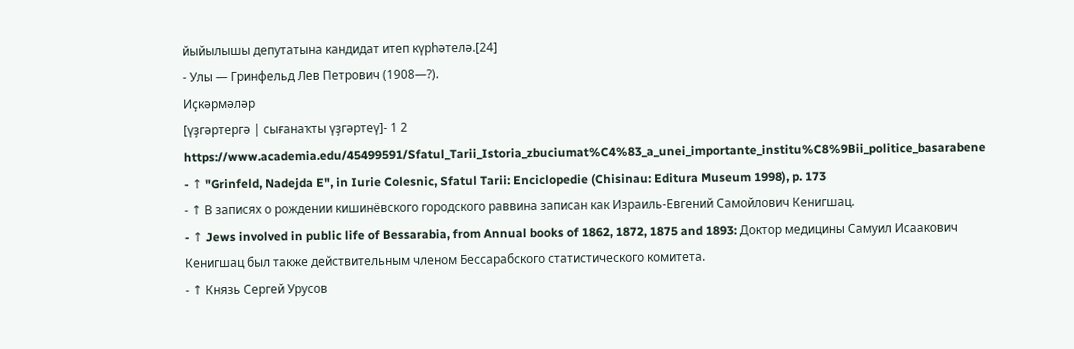йыйылышы депутатына кандидат итеп күрһәтелә.[24]
- Улы — Гринфельд Лев Петрович (1908—?).
Иҫкәрмәләр
[үҙгәртергә | сығанаҡты үҙгәртеү]- 1 2 https://www.academia.edu/45499591/Sfatul_Tarii_Istoria_zbuciumat%C4%83_a_unei_importante_institu%C8%9Bii_politice_basarabene
- ↑ "Grinfeld, Nadejda E", in Iurie Colesnic, Sfatul Tarii: Enciclopedie (Chisinau: Editura Museum 1998), p. 173
- ↑ В записях о рождении кишинёвского городского раввина записан как Израиль-Евгений Самойлович Кенигшац.
- ↑ Jews involved in public life of Bessarabia, from Annual books of 1862, 1872, 1875 and 1893: Доктор медицины Самуил Исаакович Кенигшац был также действительным членом Бессарабского статистического комитета.
- ↑ Князь Сергей Урусов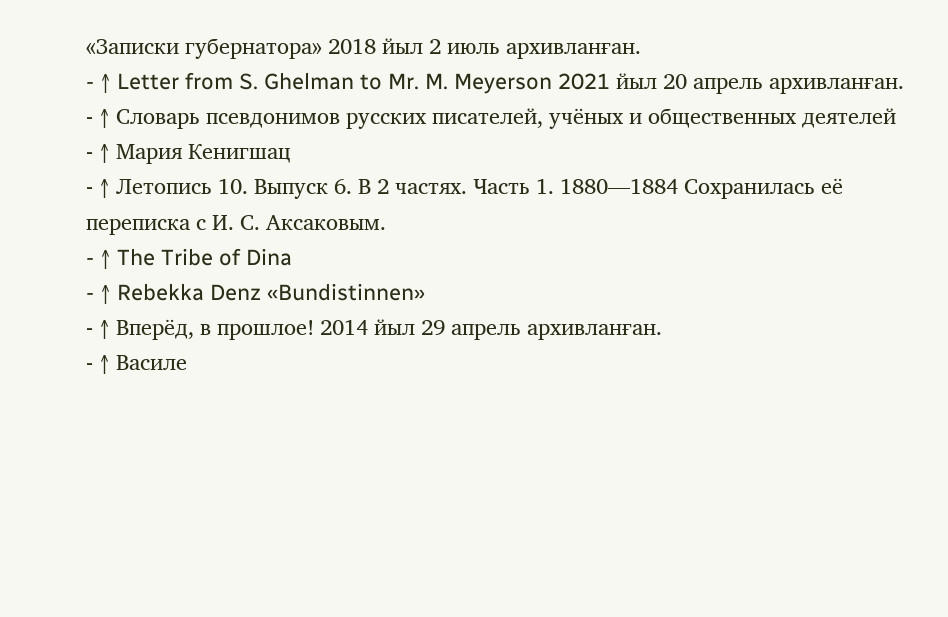«Записки губернатора» 2018 йыл 2 июль архивланған.
- ↑ Letter from S. Ghelman to Mr. M. Meyerson 2021 йыл 20 апрель архивланған.
- ↑ Словарь псевдонимов русских писателей, учёных и общественных деятелей
- ↑ Мария Кенигшац
- ↑ Летопись 10. Выпуск 6. В 2 частях. Часть 1. 1880—1884 Сохранилась её переписка с И. С. Аксаковым.
- ↑ The Tribe of Dina
- ↑ Rebekka Denz «Bundistinnen»
- ↑ Вперёд, в прошлое! 2014 йыл 29 апрель архивланған.
- ↑ Василе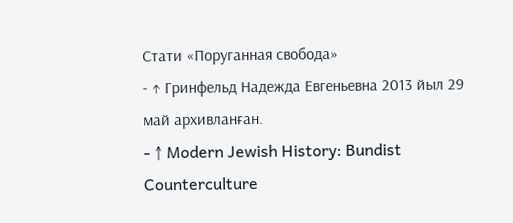Стати «Поруганная свобода»
- ↑ Гринфельд Надежда Евгеньевна 2013 йыл 29 май архивланған.
- ↑ Modern Jewish History: Bundist Counterculture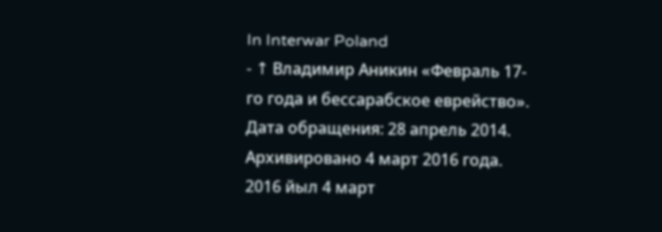In Interwar Poland
- ↑ Владимир Аникин «Февраль 17-го года и бессарабское еврейство». Дата обращения: 28 апрель 2014. Архивировано 4 март 2016 года. 2016 йыл 4 март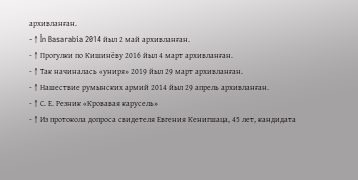архивланған.
- ↑ În Basarabia 2014 йыл 2 май архивланған.
- ↑ Прогулки по Кишинёву 2016 йыл 4 март архивланған.
- ↑ Так начиналась «униря» 2019 йыл 29 март архивланған.
- ↑ Нашествие румынских армий 2014 йыл 29 апрель архивланған.
- ↑ С. Е. Резник «Кровавая карусель»
- ↑ Из протокола допроса свидетеля Евгения Кенигшаца, 45 лет, кандидата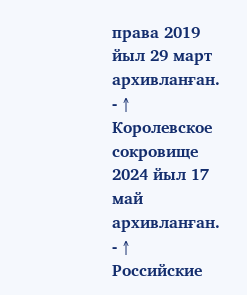права 2019 йыл 29 март архивланған.
- ↑ Королевское сокровище 2024 йыл 17 май архивланған.
- ↑ Российские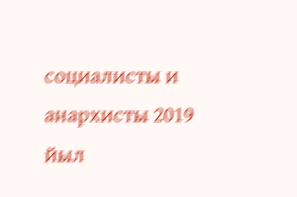социалисты и анархисты 2019 йыл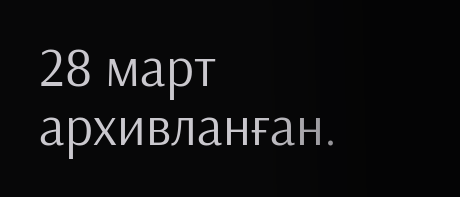28 март архивланған.